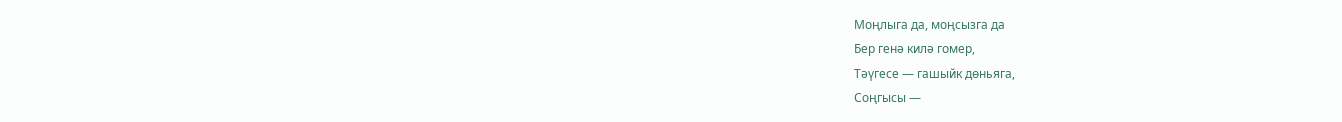Моңлыга да, моңсызга да
Бер генә килә гомер,
Тәүгесе — гашыйк дөньяга,
Соңгысы —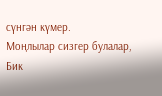сүнгән күмер.
Моңлылар сизгер булалар,
Бик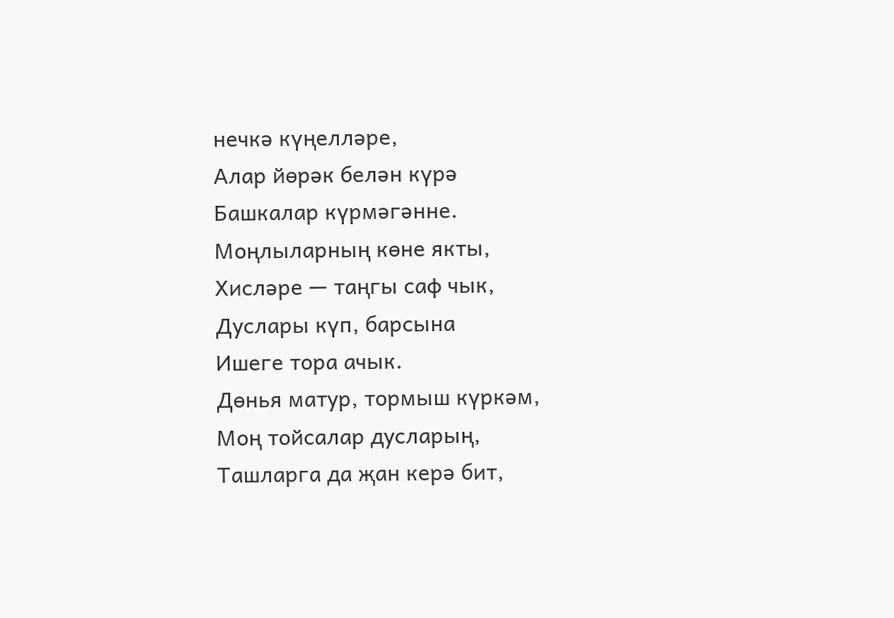нечкә күңелләре,
Алар йөрәк белән күрә
Башкалар күрмәгәнне.
Моңлыларның көне якты,
Хисләре — таңгы саф чык,
Дуслары күп, барсына
Ишеге тора ачык.
Дөнья матур, тормыш күркәм,
Моң тойсалар дусларың,
Ташларга да җан керә бит,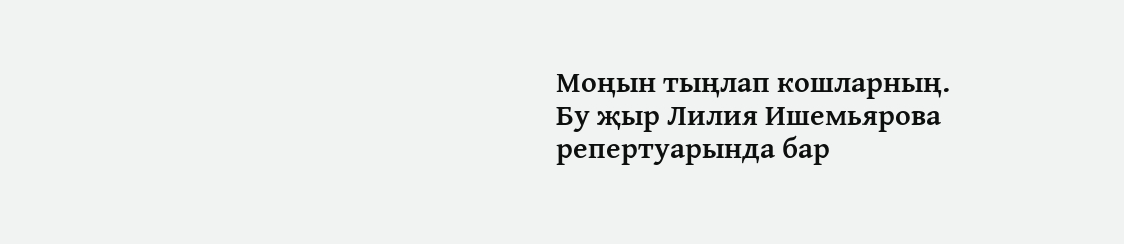Моңын тыңлап кошларның.
Бу җыр Лилия Ишемьярова репертуарында бар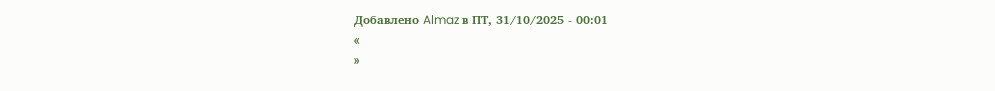Добавлено Almaz в ПТ, 31/10/2025 - 00:01
«
»